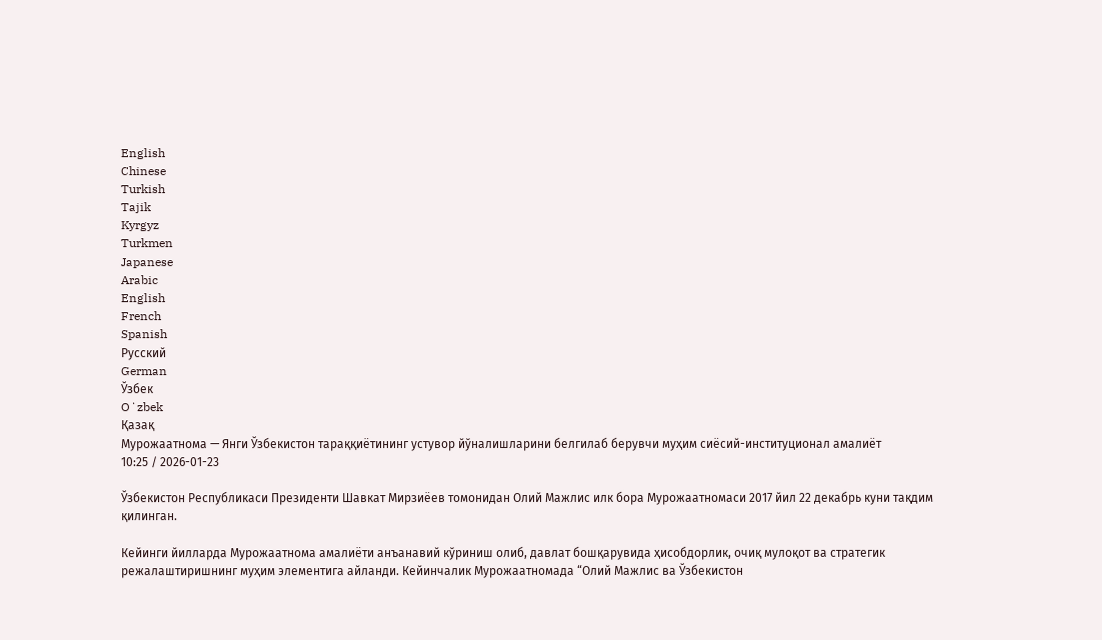English
Chinese
Turkish
Tajik
Kyrgyz
Turkmen
Japanese
Arabic
English
French
Spanish
Русский
German
Ўзбек
Oʻzbek
Қазақ
Мурожаатнома — Янги Ўзбекистон тараққиётининг устувор йўналишларини белгилаб берувчи муҳим сиёсий-институционал амалиёт
10:25 / 2026-01-23

Ўзбекистон Республикаси Президенти Шавкат Мирзиёев томонидан Олий Мажлис илк бора Мурожаатномаси 2017 йил 22 декабрь куни тақдим қилинган.

Кейинги йилларда Мурожаатнома амалиёти анъанавий кўриниш олиб, давлат бошқарувида ҳисобдорлик, очиқ мулоқот ва стратегик режалаштиришнинг муҳим элементига айланди. Кейинчалик Мурожаатномада “Олий Мажлис ва Ўзбекистон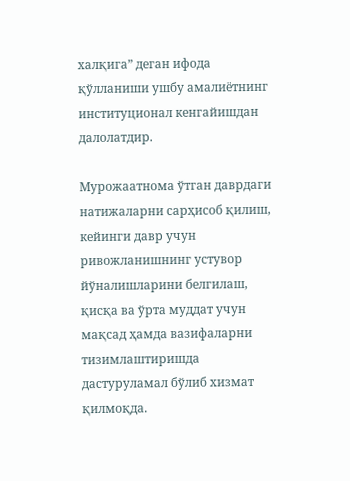халқига” деган ифода қўлланиши ушбу амалиётнинг институционал кенгайишдан далолатдир.

Мурожаатнома ўтган даврдаги натижаларни сарҳисоб қилиш, кейинги давр учун ривожланишнинг устувор йўналишларини белгилаш, қисқа ва ўрта муддат учун мақсад ҳамда вазифаларни тизимлаштиришда дастуруламал бўлиб хизмат қилмоқда.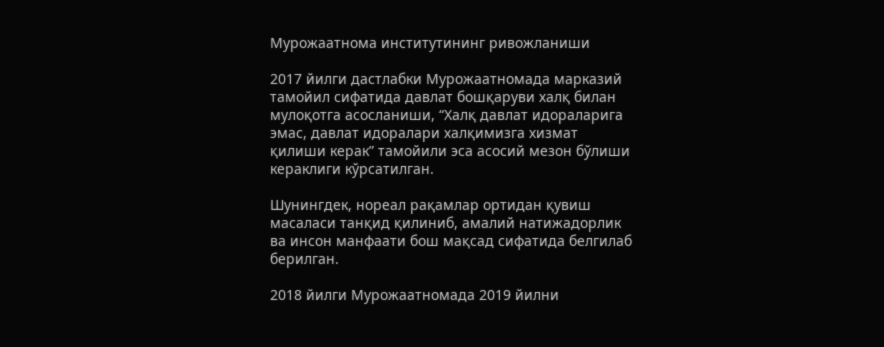Мурожаатнома институтининг ривожланиши

2017 йилги дастлабки Мурожаатномада марказий тамойил сифатида давлат бошқаруви халқ билан мулоқотга асосланиши, “Халқ давлат идораларига эмас, давлат идоралари халқимизга хизмат қилиши керак” тамойили эса асосий мезон бўлиши кераклиги кўрсатилган.

Шунингдек, нореал рақамлар ортидан қувиш масаласи танқид қилиниб, амалий натижадорлик ва инсон манфаати бош мақсад сифатида белгилаб берилган.

2018 йилги Мурожаатномада 2019 йилни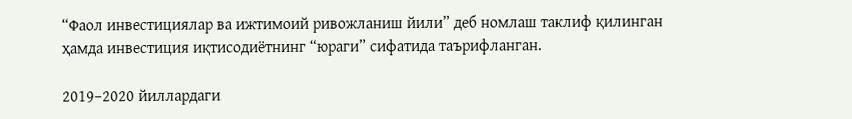“Фаол инвестициялар ва ижтимоий ривожланиш йили” деб номлаш таклиф қилинган ҳамда инвестиция иқтисодиётнинг “юраги” сифатида таърифланган.

2019–2020 йиллардаги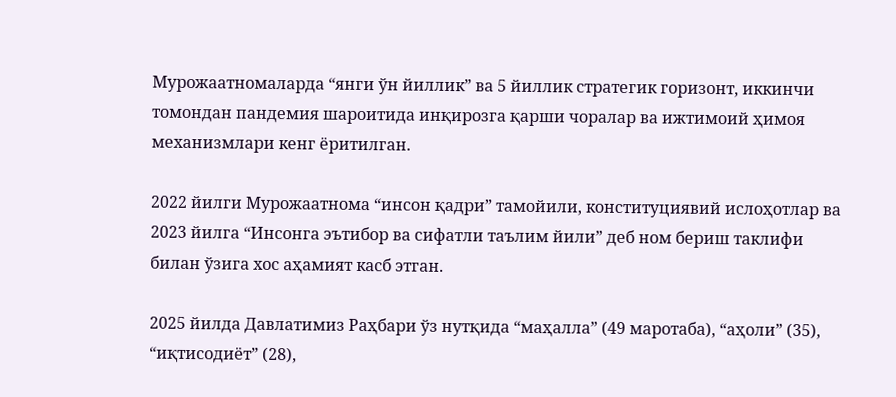Мурожаатномаларда “янги ўн йиллик” ва 5 йиллик стратегик горизонт, иккинчи томондан пандемия шароитида инқирозга қарши чоралар ва ижтимоий ҳимоя механизмлари кенг ёритилган.

2022 йилги Мурожаатнома “инсон қадри” тамойили, конституциявий ислоҳотлар ва 2023 йилга “Инсонга эътибор ва сифатли таълим йили” деб ном бериш таклифи билан ўзига хос аҳамият касб этган.

2025 йилда Давлатимиз Раҳбари ўз нутқида “маҳалла” (49 маротаба), “аҳоли” (35), “иқтисодиёт” (28),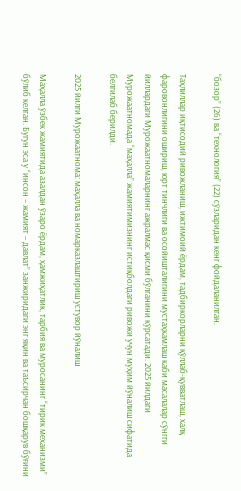“бозор” (26) ва “технология” (22) сўзларидан кенг фойдаланилган.

Таҳлиллар иқтисодий ривожланиш, ижтимоий ёрдам, тадбиркорларни қўллаб-қувватлаш, халқ фаровонлигини ошириш, юрт тинчлиги ва осойишталигини мустаҳкамлаш каби масалалар сўнгги йиллардаги Мурожаатномаларнинг ажралмас қисми бўлганини кўрсатади. 2025 йилдаги Мурожаатномада “маҳалла” жамиятимизнинг истиқболдаги ривожи учун муҳим йўналиш сифатида белгилаб берилди.

2025 йилги Мурожаатнома: маҳалла ва номарказлаштириш устувор йўналиш

Маҳалла ўзбек жамиятида азалдан ўзаро ёрдам, ҳамжиҳатлик, тарбия ва муросанинг “тирик механизми” бўлиб келган. Бугун эса у “инсон – жамият – давлат” занжиридаги энг яқин ва таъсирчан бошқарув бўғини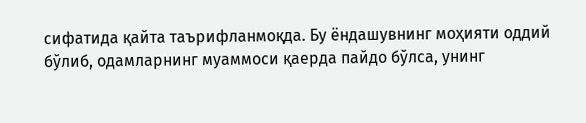сифатида қайта таърифланмоқда. Бу ёндашувнинг моҳияти оддий бўлиб, одамларнинг муаммоси қаерда пайдо бўлса, унинг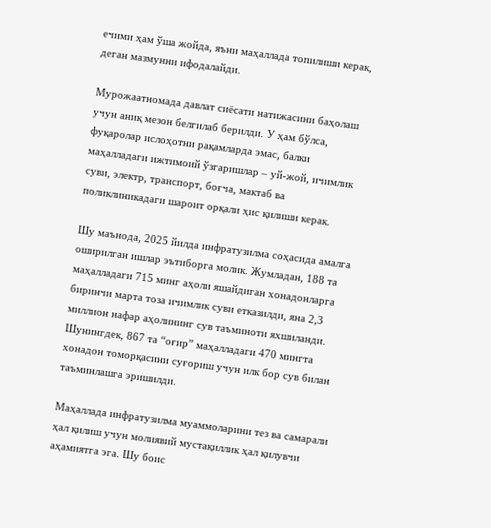ечими ҳам ўша жойда, яъни маҳаллада топилиши керак, деган мазмунни ифодалайди.

Мурожаатномада давлат сиёсати натижасини баҳолаш учун аниқ мезон белгилаб берилди. У ҳам бўлса, фуқаролар ислоҳотни рақамларда эмас, балки маҳалладаги ижтимоий ўзгаришлар – уй-жой, ичимлик суви, электр, транспорт, боғча, мактаб ва поликлиникадаги шароит орқали ҳис қилиши керак.

Шу маънода, 2025 йилда инфратузилма соҳасида амалга оширилган ишлар эътиборга молик. Жумладан, 188 та маҳалладаги 715 минг аҳоли яшайдиган хонадонларга биринчи марта тоза ичимлик суви етказилди, яна 2,3 миллион нафар аҳолининг сув таъминоти яхшиланди. Шунингдек, 867 та “оғир” маҳалладаги 470 мингта хонадон томорқасини суғориш учун илк бор сув билан таъминлашга эришилди.

Маҳаллада инфратузилма муаммоларини тез ва самарали ҳал қилиш учун молиявий мустақиллик ҳал қилувчи аҳамиятга эга. Шу боис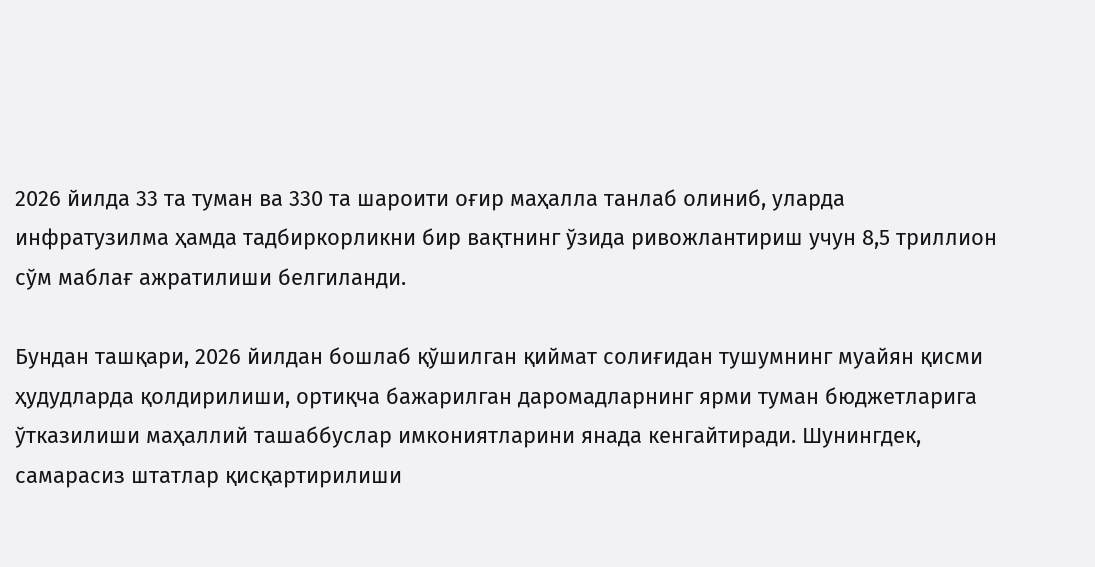2026 йилда 33 та туман ва 330 та шароити оғир маҳалла танлаб олиниб, уларда инфратузилма ҳамда тадбиркорликни бир вақтнинг ўзида ривожлантириш учун 8,5 триллион сўм маблағ ажратилиши белгиланди.

Бундан ташқари, 2026 йилдан бошлаб қўшилган қиймат солиғидан тушумнинг муайян қисми ҳудудларда қолдирилиши, ортиқча бажарилган даромадларнинг ярми туман бюджетларига ўтказилиши маҳаллий ташаббуслар имкониятларини янада кенгайтиради. Шунингдек, самарасиз штатлар қисқартирилиши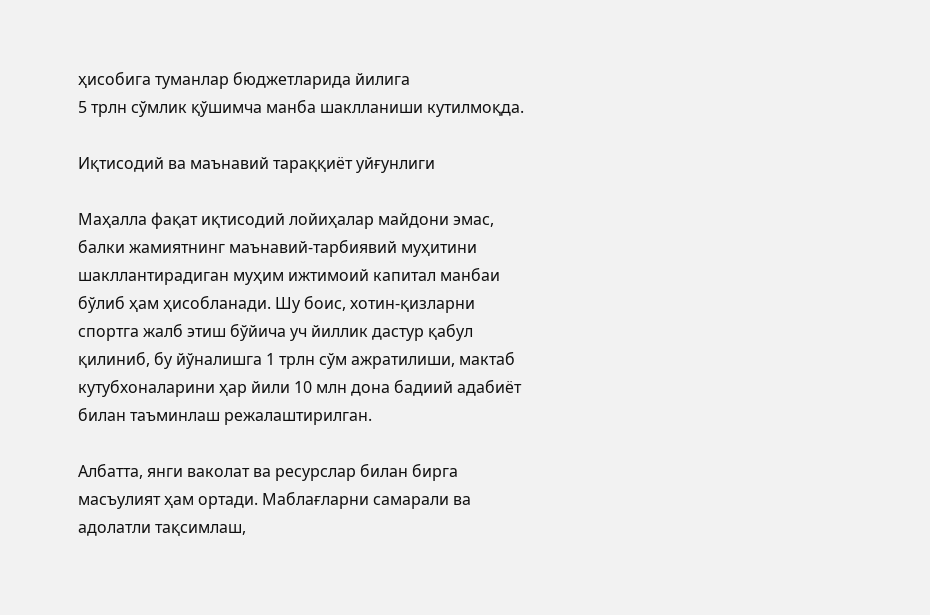ҳисобига туманлар бюджетларида йилига
5 трлн сўмлик қўшимча манба шаклланиши кутилмоқда.

Иқтисодий ва маънавий тараққиёт уйғунлиги

Маҳалла фақат иқтисодий лойиҳалар майдони эмас, балки жамиятнинг маънавий-тарбиявий муҳитини шакллантирадиган муҳим ижтимоий капитал манбаи бўлиб ҳам ҳисобланади. Шу боис, хотин-қизларни спортга жалб этиш бўйича уч йиллик дастур қабул қилиниб, бу йўналишга 1 трлн сўм ажратилиши, мактаб кутубхоналарини ҳар йили 10 млн дона бадиий адабиёт билан таъминлаш режалаштирилган.

Албатта, янги ваколат ва ресурслар билан бирга масъулият ҳам ортади. Маблағларни самарали ва адолатли тақсимлаш,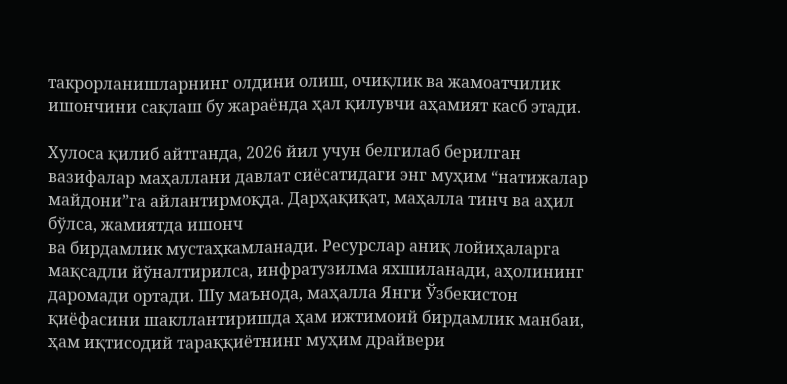такрорланишларнинг олдини олиш, очиқлик ва жамоатчилик ишончини сақлаш бу жараёнда ҳал қилувчи аҳамият касб этади.

Хулоса қилиб айтганда, 2026 йил учун белгилаб берилган вазифалар маҳаллани давлат сиёсатидаги энг муҳим “натижалар майдони”га айлантирмоқда. Дарҳақиқат, маҳалла тинч ва аҳил бўлса, жамиятда ишонч
ва бирдамлик мустаҳкамланади. Ресурслар аниқ лойиҳаларга мақсадли йўналтирилса, инфратузилма яхшиланади, аҳолининг даромади ортади. Шу маънода, маҳалла Янги Ўзбекистон қиёфасини шакллантиришда ҳам ижтимоий бирдамлик манбаи, ҳам иқтисодий тараққиётнинг муҳим драйвери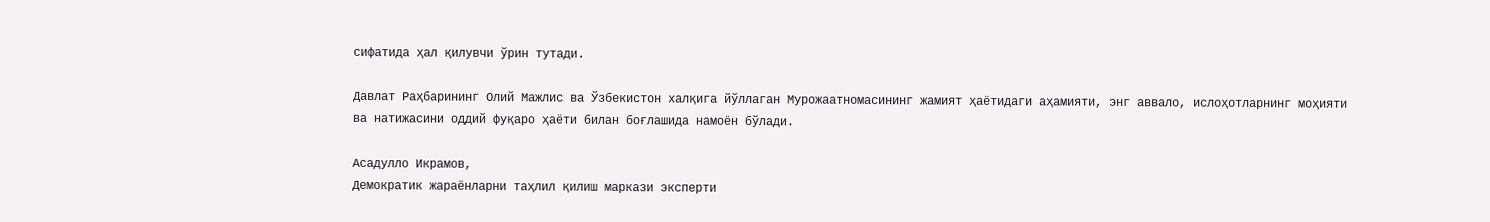сифатида ҳал қилувчи ўрин тутади.

Давлат Раҳбарининг Олий Мажлис ва Ўзбекистон халқига йўллаган Мурожаатномасининг жамият ҳаётидаги аҳамияти, энг аввало, ислоҳотларнинг моҳияти ва натижасини оддий фуқаро ҳаёти билан боғлашида намоён бўлади.

Асадулло Икрамов,
Демократик жараёнларни таҳлил қилиш маркази эксперти